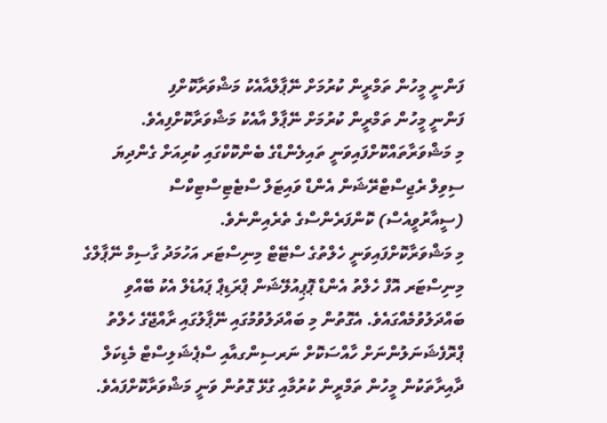ފަންނީ މީހުން ތަމްރީން ކުރުމަށް ނޭޕާލްއާއެކު މަޝްވަރާކޮށްފި
ފަންނީ މީހުން ތަމްރީން ކުރުމަށް ނޭޕާލް އާއެކު މަޝްވަރާކޮށްފިއެވެ.
މި މަޝްވަރާތައްކޮށްފައިވަނީ ތައިލެންޑްގެ ބެންކޮކްގައި ކުރިއަށް ގެންދިޔަ ސިވިލް ރެޖިސްޓްރޭޝަން އެންޑް ވައިޓަލް ސްޓެޓިސްޓިކްސް (ސީއާރުވީއެސް) ކޮންފަރެންސްގެ ތެރެއިންނެވެ.
މި މަޝްވަރާކޮށްފައިވަނީ ހެލްތުގެ ސްޓޭޓް މިނިސްޓަރ އަހުމަދު ގާސިމް ނޭޕާލްގެ މިނިސްޓަރ އޮފް ހެލްތު އެންޑް ޕޮޕިއުލޭޝަން ޕްރަޑިޕް ޕައުޑެލް އެކު ބޭއްވި ބައްދަލުވުމެއްގައެވެ. އެގޮތުން މި ބައްދަލުވުމުގައި ނޭޕާލުގައި ރާއްޖޭގެ ހެލްތު ޕްރޮފެޝަނަލުންނަށް ހާއްސަކޮށް ނަރސިންގއާއި ސްޕެޝަލިސްޓް މެޑިކަލް ދާއިރާތަކުން މީހުން ތަމްރީން ކުރުމާއި ގުޅޭ ގޮތުން ވަނީ މަޝްވަރާކޮށްފައެވެ.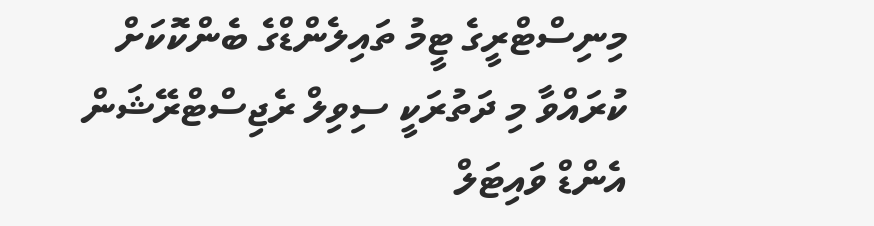މިނިސްޓްރީގެ ޓީމު ތައިލެންޑްގެ ބެންކޮކަށް ކުރައްވާ މި ދަތުރަކީ ސިވިލް ރެޖިސްޓްރޭޝަން އެންޑް ވައިޓަލް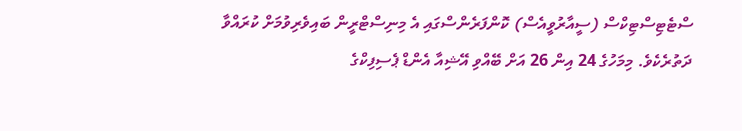ސްޓެޓިސްޓިކްސް (ސީއާރުވީއެސް) ކޮންފަރެންސްގައި އެ މިނިސްޓްރީން ބައިވެރިވުމަށް ކުރައްވާ ދަތުރެކެވެ. މިމަހުގެ 24 އިން 26 އަށް ބޭއްވި އޭޝިއާ އެންޑް ޕެސިފިކްގެ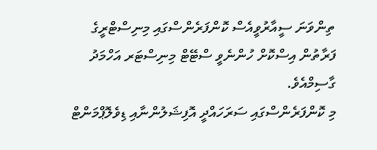ތިންވަނަ ސީއާރުވީއެސް ކޮންފަރެންސްގައި މިނިސްޓްރީގެ ފަރާތުން އިސްކޮށް ހުންނެވީ ސްޓޭޓް މިނިސްޓަރ އަހްމަދު ގާސިމްއެވެ.
މި ކޮންފަރެންސްގައި ސަރަހައްދީ އޮފިޝަލުންނާއި ޑިވެލޮޕްމަންޓް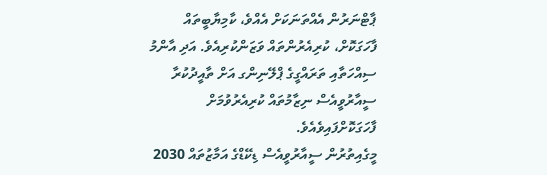ޕާޓްނަރުން އެއްތަނަކަށް އެއްވެ، ކާމިޔާބީތައް ފާހަގަކޮށް، ކުރިއެރުންތައް ވަޒަންކުރިއެވެ. އަދި އާންމު ސިއްހަތާއި ތަރައްގީގެ ޕްލޭނިންގ އަށް ތާއީދުކުރާ ސީއާރުވީއެސް ނިޒާމުތައް ކުރިއެރުވުމަށް ފާހަގަކޮށްފައިވެއެވެ.
މީގެއިތުރުން ސީއާރުވީއެސް ޑިކޭޑްގެ އަމާޒުތައް 2030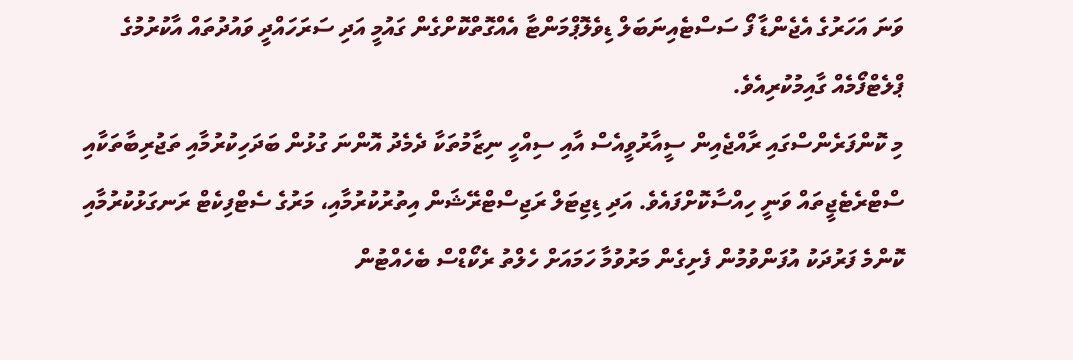ވަނަ އަހަރުގެ އެޖެންޑާ ފޯ ސަސްޓެއިނަބަލް ޑިވެލޮޕްމަންޓާ އެއްގޮތްކޮށްގެން ގައުމީ އަދި ސަރަހައްދީ ވައުދުތައް އާކުރުމުގެ ޕްލެޓްފޯމެއް ގާއިމުކުރިއެވެ.
މި ކޮންފަރެންސްގައި ރާއްޖެއިން ސީއާރުވީއެސް އާއި ސިއްހީ ނިޒާމުތަކާ ދެމެދު އޮންނަ ގުޅުން ބަދަހިކުރުމާއި ތަޖުރިބާތަކާއި ސްޓްރެޓެޖީތައް ވަނީ ހިއްސާކޮށްފައެވެ. އަދި ޑިޖިޓަލް ރަޖިސްޓްރޭޝަން އިތުރުކުރުމާއި، މަރުގެ ސެޓްފިކެޓް ރަނގަޅުކުރުމާއި ކޮންމެ ފަރުދަކު އުފަންވުމުން ފެށިގެން މަރުވުމާ ހަމައަށް ހެލްތު ރެކޯޑްސް ބެހެއްޓުން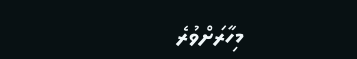މިހާރަށްވުރެ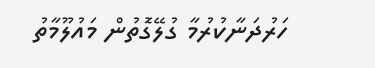ހަރުދަނާކުރުމާ ގުލޭގޮތުން މައުލޫމާތު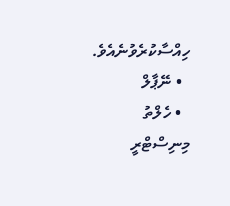ހިއްސާކުރެވުނެއެވެ.
  • ނޭޕާލް
  • ހެލްތު މިނިސްޓްރީ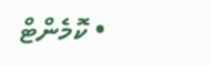• ކޮމެންޓް